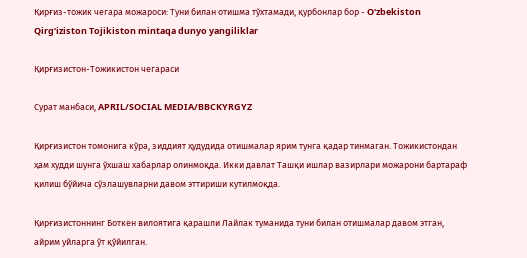Қирғиз-тожик чегара можароси: Туни билан отишма тўхтамади, қурбонлар бор - O‘zbekiston Qirg‘iziston Tojikiston mintaqa dunyo yangiliklar

Қирғизистон-Тожикистон чегараси

Сурат манбаси, APRIL/SOCIAL MEDIA/BBCKYRGYZ

Қирғизистон томонига кўра, зиддият ҳудудида отишмалар ярим тунга қадар тинмаган. Тожикистондан ҳам худди шунга ўхшаш хабарлар олинмоқда. Икки давлат Ташқи ишлар вазирлари можарони бартараф қилиш бўйича сўзлашувларни давом эттириши кутилмоқда.

Қирғизистоннинг Боткен вилоятига қарашли Лайлак туманида туни билан отишмалар давом этган, айрим уйларга ўт қўйилган.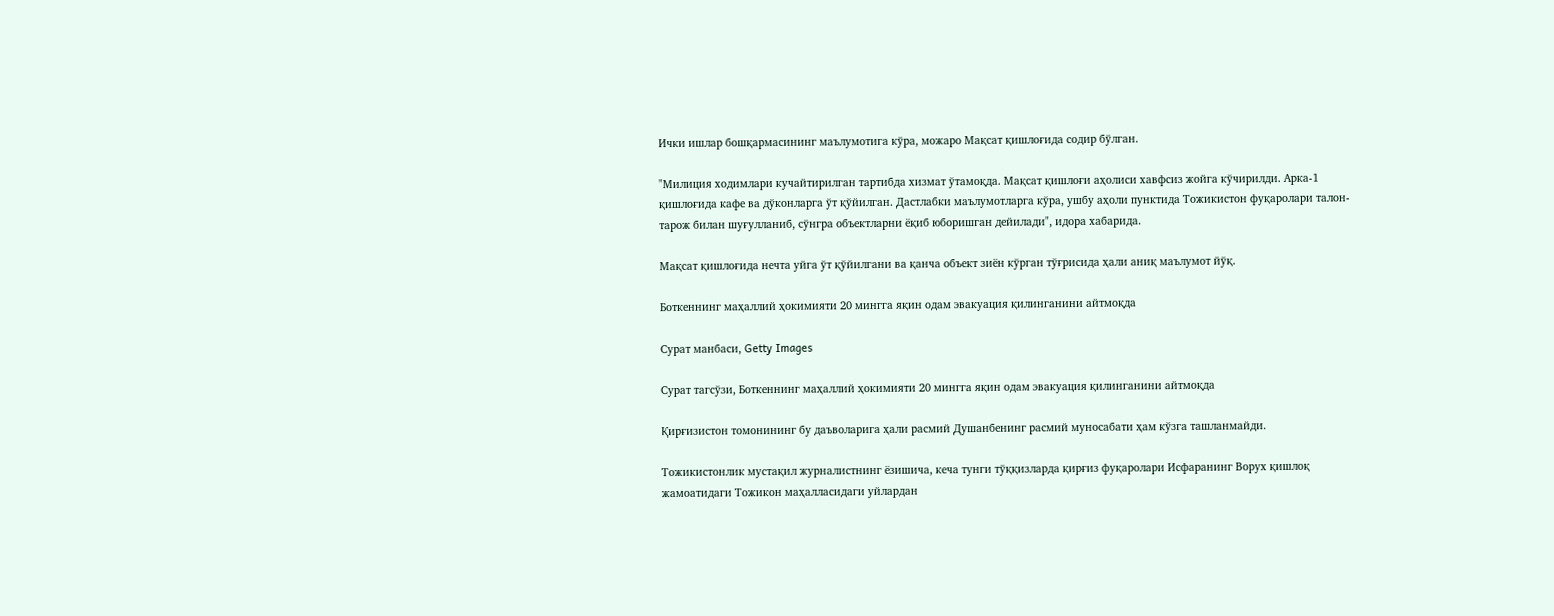Ички ишлар бошқармасининг маълумотига кўра, можаро Мақсат қишлоғида содир бўлган.

"Милиция ходимлари кучайтирилган тартибда хизмат ўтамоқда. Мақсат қишлоғи аҳолиси хавфсиз жойга кўчирилди. Арка-1 қишлоғида кафе ва дўконларга ўт қўйилган. Дастлабки маълумотларга кўра, ушбу аҳоли пунктида Тожикистон фуқаролари талон-тарож билан шуғулланиб, сўнгра объектларни ёқиб юборишган дейилади", идора хабарида.

Мақсат қишлоғида нечта уйга ўт қўйилгани ва қанча объект зиён кўрган тўғрисида ҳали аниқ маълумот йўқ.

Боткеннинг маҳаллий ҳокимияти 20 мингга яқин одам эвакуация қилинганини айтмоқда

Сурат манбаси, Getty Images

Сурат тагсўзи, Боткеннинг маҳаллий ҳокимияти 20 мингга яқин одам эвакуация қилинганини айтмоқда

Қирғизистон томонининг бу даъволарига ҳали расмий Душанбенинг расмий муносабати ҳам кўзга ташланмайди.

Тожикистонлик мустақил журналистнинг ёзишича, кеча тунги тўққизларда қирғиз фуқаролари Исфаранинг Ворух қишлоқ жамоатидаги Тожикон маҳалласидаги уйлардан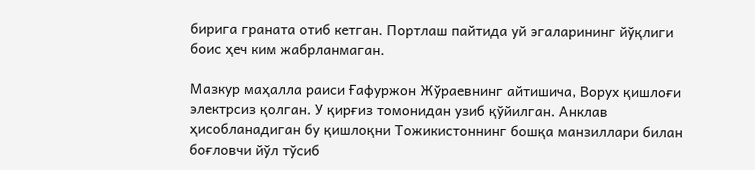бирига граната отиб кетган. Портлаш пайтида уй эгаларининг йўқлиги боис ҳеч ким жабрланмаган.

Мазкур маҳалла раиси Ғафуржон Жўраевнинг айтишича, Ворух қишлоғи электрсиз қолган. У қирғиз томонидан узиб қўйилган. Анклав ҳисобланадиган бу қишлоқни Тожикистоннинг бошқа манзиллари билан боғловчи йўл тўсиб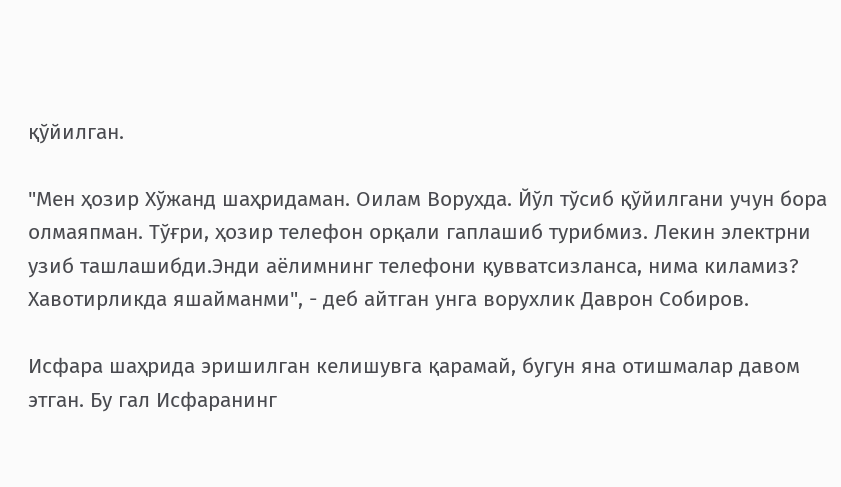қўйилган.

"Мен ҳозир Хўжанд шаҳридаман. Оилам Ворухда. Йўл тўсиб қўйилгани учун бора олмаяпман. Тўғри, ҳозир телефон орқали гаплашиб турибмиз. Лекин электрни узиб ташлашибди.Энди аёлимнинг телефони қувватсизланса, нима киламиз? Хавотирликда яшайманми", - деб айтган унга ворухлик Даврон Собиров.

Исфара шаҳрида эришилган келишувга қарамай, бугун яна отишмалар давом этган. Бу гал Исфаранинг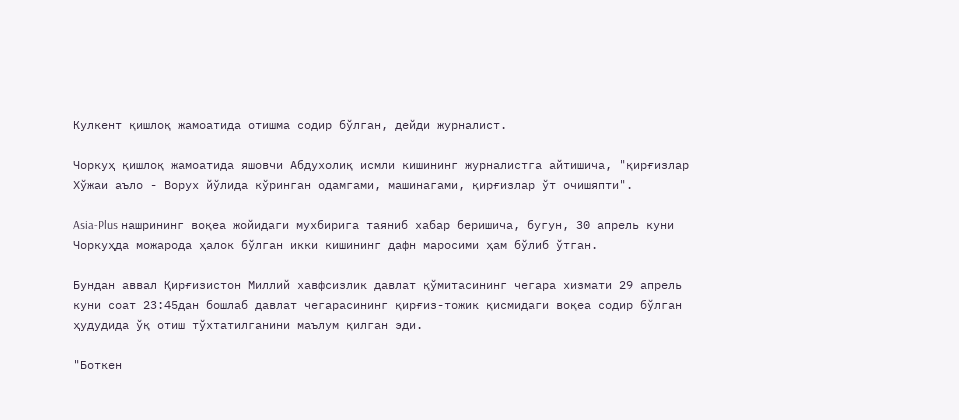Кулкент қишлоқ жамоатида отишма содир бўлган, дейди журналист.

Чоркуҳ қишлоқ жамоатида яшовчи Абдухолиқ исмли кишининг журналистга айтишича, "қирғизлар Хўжаи аъло - Ворух йўлида кўринган одамгами, машинагами, қирғизлар ўт очишяпти".

Asia-Plus нашрининг воқеа жойидаги мухбирига таяниб хабар беришича, бугун, 30 апрель куни Чоркуҳда можарода ҳалок бўлган икки кишининг дафн маросими ҳам бўлиб ўтган.

Бундан аввал Қирғизистон Миллий хавфсизлик давлат қўмитасининг чегара хизмати 29 апрель куни соат 23:45дан бошлаб давлат чегарасининг қирғиз-тожик қисмидаги воқеа содир бўлган ҳудудида ўқ отиш тўхтатилганини маълум қилган эди.

"Боткен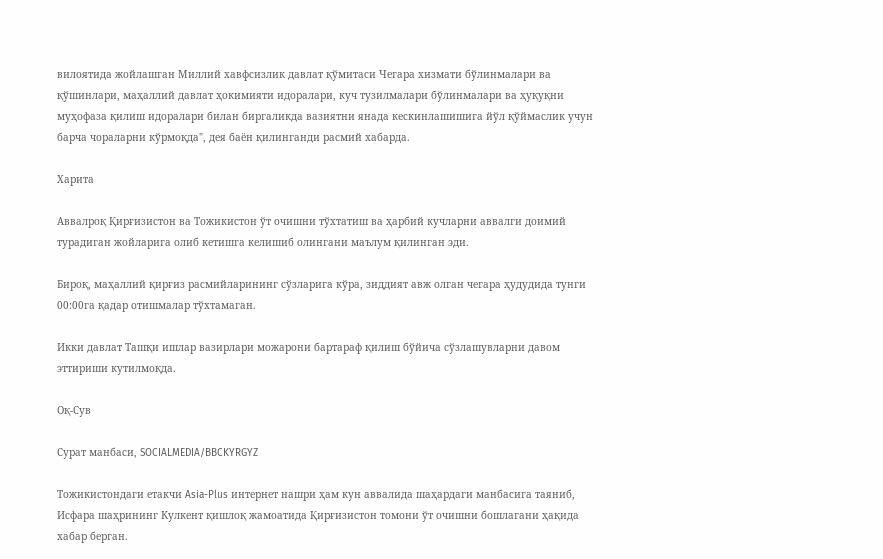вилоятида жойлашган Миллий хавфсизлик давлат қўмитаси Чегара хизмати бўлинмалари ва қўшинлари, маҳаллий давлат ҳокимияти идоралари, куч тузилмалари бўлинмалари ва ҳуқуқни муҳофаза қилиш идоралари билан биргаликда вазиятни янада кескинлашишига йўл қўймаслик учун барча чораларни кўрмоқда", дея баён қилинганди расмий хабарда.

Харита

Аввалроқ Қирғизистон ва Тожикистон ўт очишни тўхтатиш ва ҳарбий кучларни аввалги доимий турадиган жойларига олиб кетишга келишиб олингани маълум қилинган эди.

Бироқ, маҳаллий қирғиз расмийларининг сўзларига кўра, зиддият авж олган чегара ҳудудида тунги 00:00га қадар отишмалар тўхтамаган.

Икки давлат Ташқи ишлар вазирлари можарони бартараф қилиш бўйича сўзлашувларни давом эттириши кутилмоқда.

Оқ-Сув

Сурат манбаси, SOCIALMEDIA/BBCKYRGYZ

Тожикистондаги етакчи Asia-Plus интернет нашри ҳам кун аввалида шаҳардаги манбасига таяниб, Исфара шаҳрининг Кулкент қишлоқ жамоатида Қирғизистон томони ўт очишни бошлагани ҳақида хабар берган.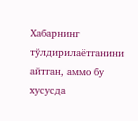Хабарнинг тўлдирилаётганини айтган, аммо бу хусусда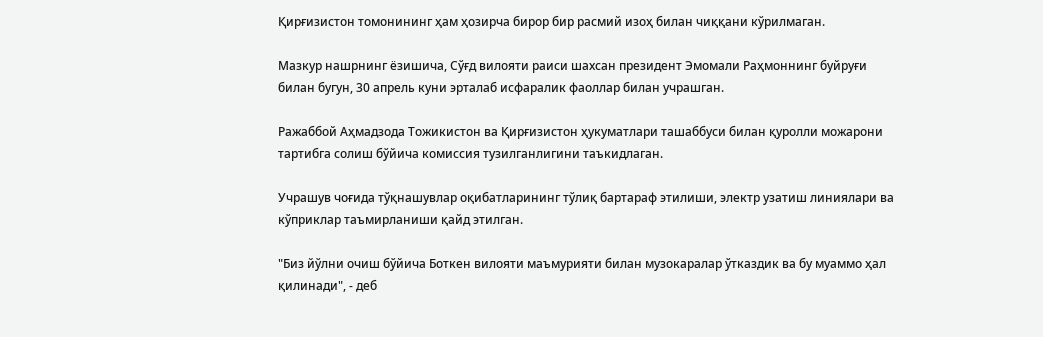Қирғизистон томонининг ҳам ҳозирча бирор бир расмий изоҳ билан чиққани кўрилмаган.

Мазкур нашрнинг ёзишича, Сўғд вилояти раиси шахсан президент Эмомали Раҳмоннинг буйруғи билан бугун, 30 апрель куни эрталаб исфаралик фаоллар билан учрашган.

Ражаббой Аҳмадзода Тожикистон ва Қирғизистон ҳукуматлари ташаббуси билан қуролли можарони тартибга солиш бўйича комиссия тузилганлигини таъкидлаган.

Учрашув чоғида тўқнашувлар оқибатларининг тўлиқ бартараф этилиши, электр узатиш линиялари ва кўприклар таъмирланиши қайд этилган.

"Биз йўлни очиш бўйича Боткен вилояти маъмурияти билан музокаралар ўтказдик ва бу муаммо ҳал қилинади", - деб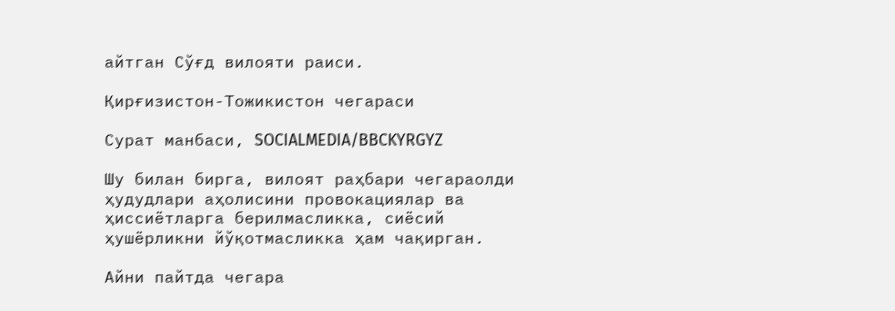айтган Сўғд вилояти раиси.

Қирғизистон-Тожикистон чегараси

Сурат манбаси, SOCIALMEDIA/BBCKYRGYZ

Шу билан бирга, вилоят раҳбари чегараолди ҳудудлари аҳолисини провокациялар ва ҳиссиётларга берилмасликка, сиёсий ҳушёрликни йўқотмасликка ҳам чақирган.

Айни пайтда чегара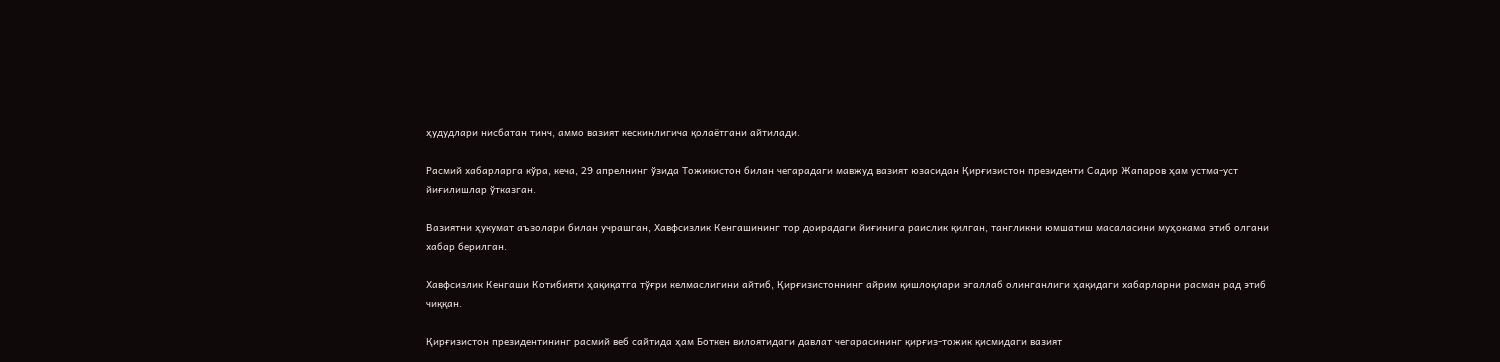ҳудудлари нисбатан тинч, аммо вазият кескинлигича қолаётгани айтилади.

Расмий хабарларга кўра, кеча, 29 апрелнинг ўзида Тожикистон билан чегарадаги мавжуд вазият юзасидан Қирғизистон президенти Садир Жапаров ҳам устма-уст йиғилишлар ўтказган.

Вазиятни ҳукумат аъзолари билан учрашган, Хавфсизлик Кенгашининг тор доирадаги йиғинига раислик қилган, тангликни юмшатиш масаласини муҳокама этиб олгани хабар берилган.

Хавфсизлик Кенгаши Котибияти ҳақиқатга тўғри келмаслигини айтиб, Қирғизистоннинг айрим қишлоқлари эгаллаб олинганлиги ҳақидаги хабарларни расман рад этиб чиққан.

Қирғизистон президентининг расмий веб сайтида ҳам Боткен вилоятидаги давлат чегарасининг қирғиз-тожик қисмидаги вазият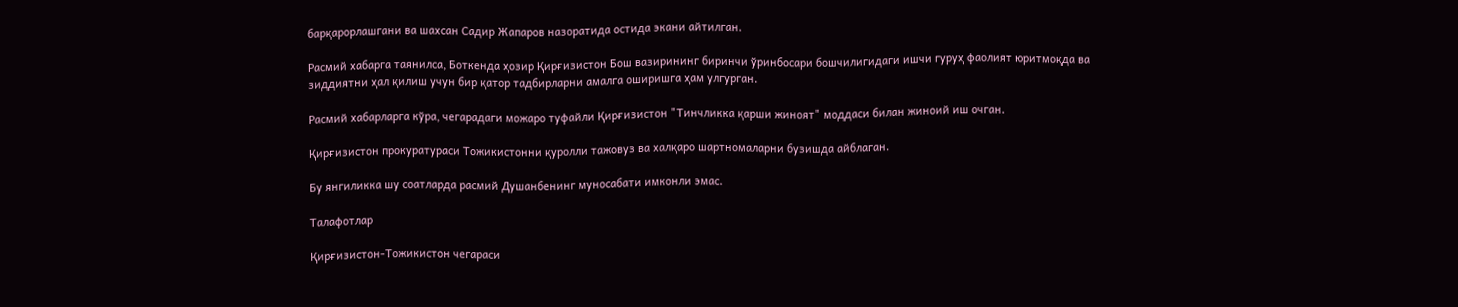барқарорлашгани ва шахсан Садир Жапаров назоратида остида экани айтилган.

Расмий хабарга таянилса, Боткенда ҳозир Қирғизистон Бош вазирининг биринчи ўринбосари бошчилигидаги ишчи гуруҳ фаолият юритмоқда ва зиддиятни ҳал қилиш учун бир қатор тадбирларни амалга оширишга ҳам улгурган.

Расмий хабарларга кўра, чегарадаги можаро туфайли Қирғизистон "Тинчликка қарши жиноят" моддаси билан жиноий иш очган.

Қирғизистон прокуратураси Тожикистонни қуролли тажовуз ва халқаро шартномаларни бузишда айблаган.

Бу янгиликка шу соатларда расмий Душанбенинг муносабати имконли эмас.

Талафотлар

Қирғизистон-Тожикистон чегараси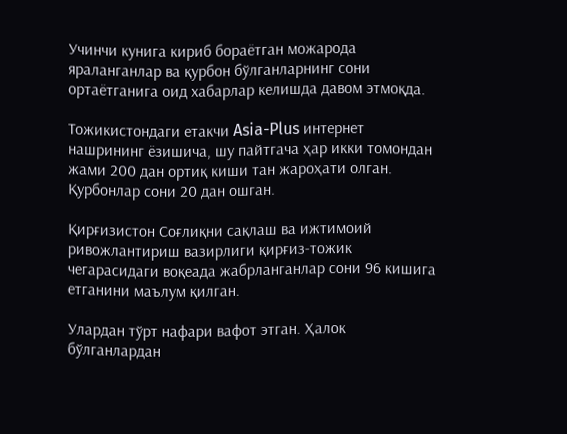Учинчи кунига кириб бораётган можарода яраланганлар ва қурбон бўлганларнинг сони ортаётганига оид хабарлар келишда давом этмоқда.

Тожикистондаги етакчи Asia-Plus интернет нашрининг ёзишича, шу пайтгача ҳар икки томондан жами 200 дан ортиқ киши тан жароҳати олган. Қурбонлар сони 20 дан ошган.

Қирғизистон Соғлиқни сақлаш ва ижтимоий ривожлантириш вазирлиги қирғиз-тожик чегарасидаги воқеада жабрланганлар сони 96 кишига етганини маълум қилган.

Улардан тўрт нафари вафот этган. Ҳалок бўлганлардан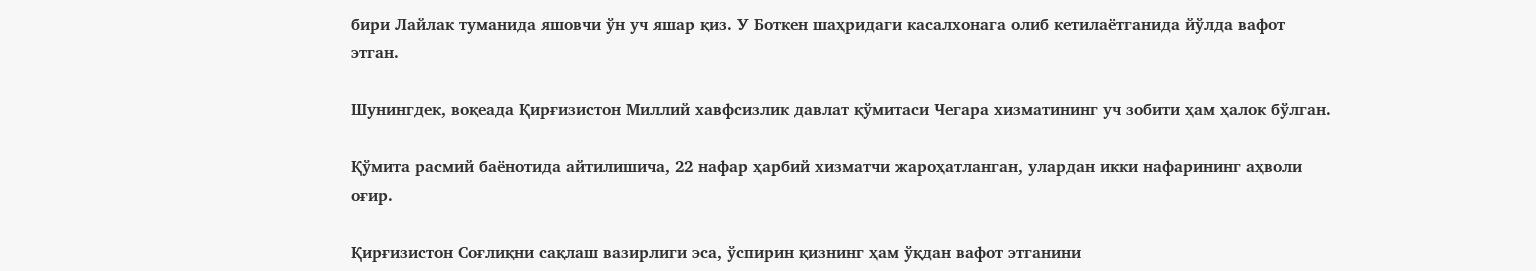бири Лайлак туманида яшовчи ўн уч яшар қиз. У Боткен шаҳридаги касалхонага олиб кетилаётганида йўлда вафот этган.

Шунингдек, воқеада Қирғизистон Миллий хавфсизлик давлат қўмитаси Чегара хизматининг уч зобити ҳам ҳалок бўлган.

Қўмита расмий баёнотида айтилишича, 22 нафар ҳарбий хизматчи жароҳатланган, улардан икки нафарининг аҳволи оғир.

Қирғизистон Соғлиқни сақлаш вазирлиги эса, ўспирин қизнинг ҳам ўқдан вафот этганини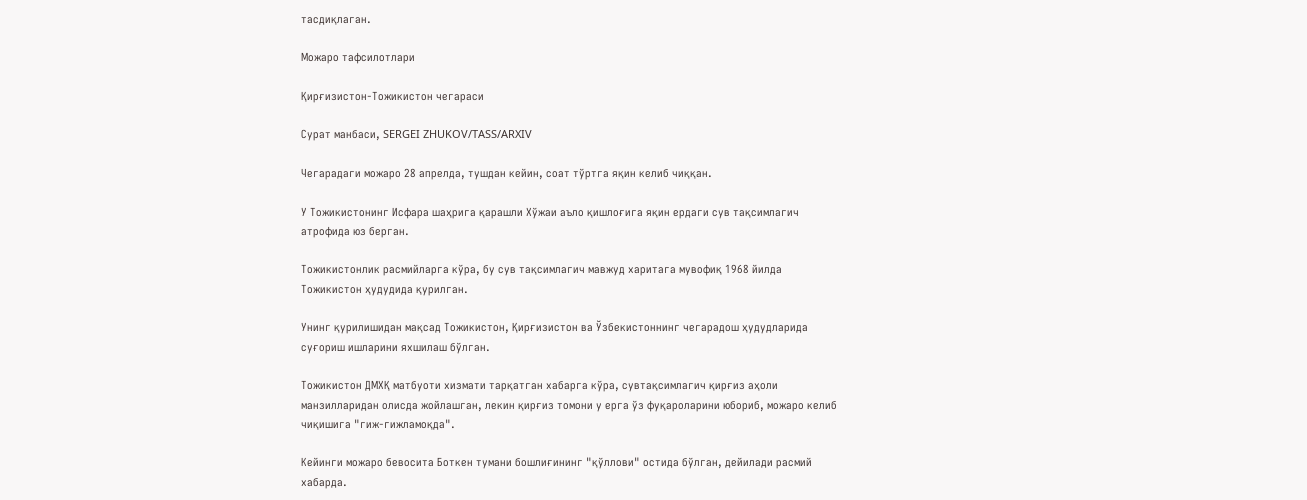тасдиқлаган.

Можаро тафсилотлари

Қирғизистон-Тожикистон чегараси

Сурат манбаси, SERGEI ZHUKOV/TASS/ARXIV

Чегарадаги можаро 28 апрелда, тушдан кейин, соат тўртга яқин келиб чиққан.

У Тожикистонинг Исфара шаҳрига қарашли Хўжаи аъло қишлоғига яқин ердаги сув тақсимлагич атрофида юз берган.

Тожикистонлик расмийларга кўра, бу сув тақсимлагич мавжуд харитага мувофиқ 1968 йилда Тожикистон ҳудудида қурилган.

Унинг қурилишидан мақсад Тожикистон, Қирғизистон ва Ўзбекистоннинг чегарадош ҳудудларида суғориш ишларини яхшилаш бўлган.

Тожикистон ДМХҚ матбуоти хизмати тарқатган хабарга кўра, сувтақсимлагич қирғиз аҳоли манзилларидан олисда жойлашган, лекин қирғиз томони у ерга ўз фуқароларини юбориб, можаро келиб чиқишига "гиж-гижламоқда".

Кейинги можаро бевосита Боткен тумани бошлиғининг "қўллови" остида бўлган, дейилади расмий хабарда.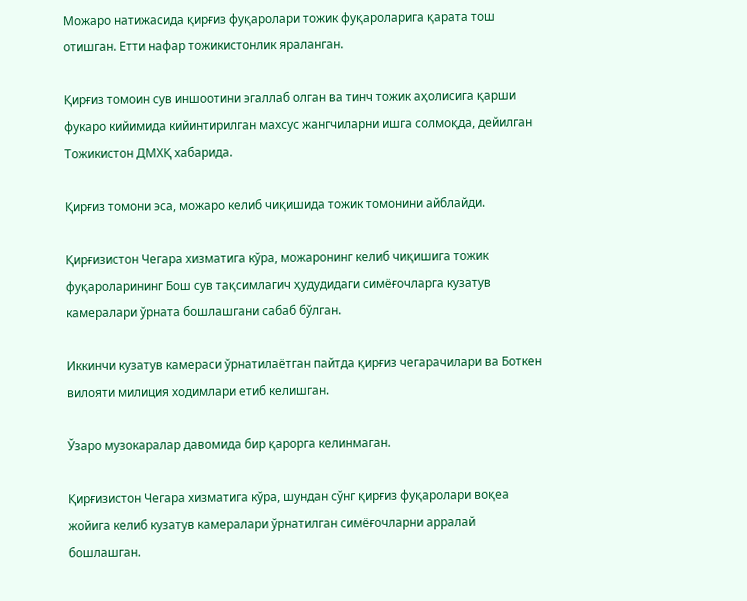Можаро натижасида қирғиз фуқаролари тожик фуқароларига қарата тош отишган. Етти нафар тожикистонлик яраланган.

Қирғиз томоин сув иншоотини эгаллаб олган ва тинч тожик аҳолисига қарши фукаро кийимида кийинтирилган махсус жангчиларни ишга солмоқда, дейилган Тожикистон ДМХҚ хабарида.

Қирғиз томони эса, можаро келиб чиқишида тожик томонини айблайди.

Қирғизистон Чегара хизматига кўра, можаронинг келиб чиқишига тожик фуқароларининг Бош сув тақсимлагич ҳудудидаги симёғочларга кузатув камералари ўрната бошлашгани сабаб бўлган.

Иккинчи кузатув камераси ўрнатилаётган пайтда қирғиз чегарачилари ва Боткен вилояти милиция ходимлари етиб келишган.

Ўзаро музокаралар давомида бир қарорга келинмаган.

Қирғизистон Чегара хизматига кўра, шундан сўнг қирғиз фуқаролари воқеа жойига келиб кузатув камералари ўрнатилган симёғочларни арралай бошлашган.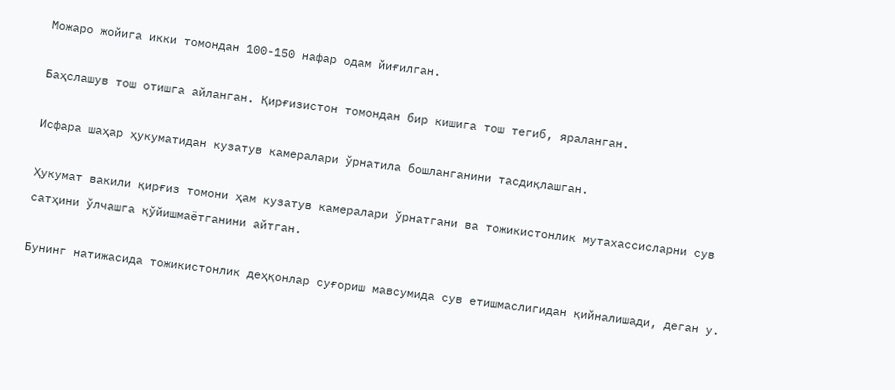Можаро жойига икки томондан 100-150 нафар одам йиғилган.

Баҳслашув тош отишга айланган. Қирғизистон томондан бир кишига тош тегиб, яраланган.

Исфара шаҳар ҳукуматидан кузатув камералари ўрнатила бошланганини тасдиқлашган.

Ҳукумат вакили қирғиз томони ҳам кузатув камералари ўрнатгани ва тожикистонлик мутахассисларни сув сатҳини ўлчашга қўйишмаётганини айтган.

Бунинг натижасида тожикистонлик деҳқонлар суғориш мавсумида сув етишмаслигидан қийналишади, деган у.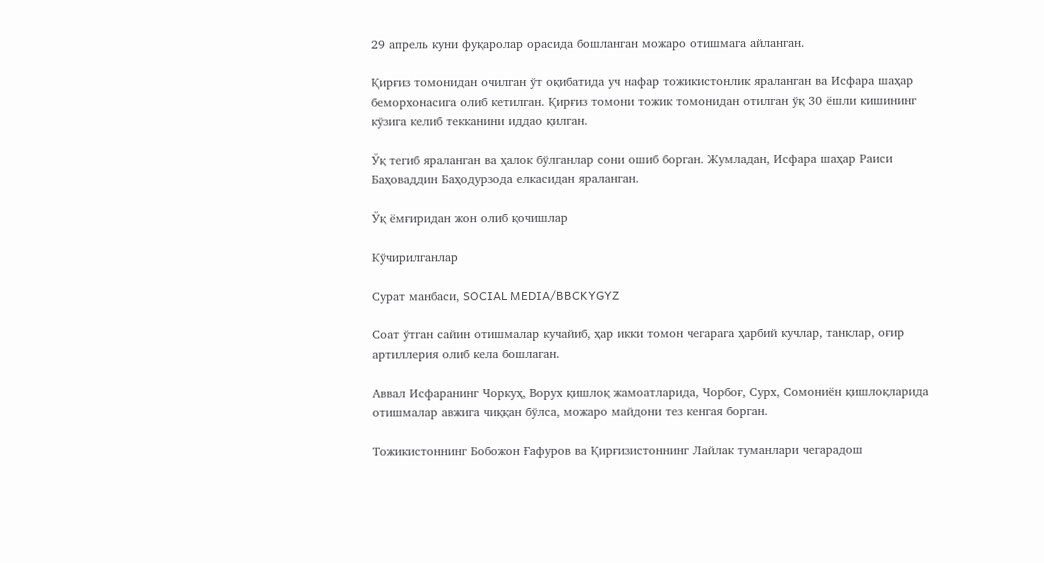29 апрель куни фуқаролар орасида бошланган можаро отишмага айланган.

Қирғиз томонидан очилган ўт оқибатида уч нафар тожикистонлик яраланган ва Исфара шаҳар беморхонасига олиб кетилган. Қирғиз томони тожик томонидан отилган ўқ 30 ёшли кишининг кўзига келиб текканини иддао қилган.

Ўқ тегиб яраланган ва ҳалок бўлганлар сони ошиб борган. Жумладан, Исфара шаҳар Раиси Баҳоваддин Баҳодурзода елкасидан яраланган.

Ўқ ёмғиридан жон олиб қочишлар

Кўчирилганлар

Сурат манбаси, SOCIAL MEDIA/BBCKYGYZ

Соат ўтган сайин отишмалар кучайиб, ҳар икки томон чегарага ҳарбий кучлар, танклар, оғир артиллерия олиб кела бошлаган.

Аввал Исфаранинг Чоркуҳ, Ворух қишлоқ жамоатларида, Чорбоғ, Сурх, Сомониён қишлоқларида отишмалар авжига чиққан бўлса, можаро майдони тез кенгая борган.

Тожикистоннинг Бобожон Ғафуров ва Қирғизистоннинг Лайлак туманлари чегарадош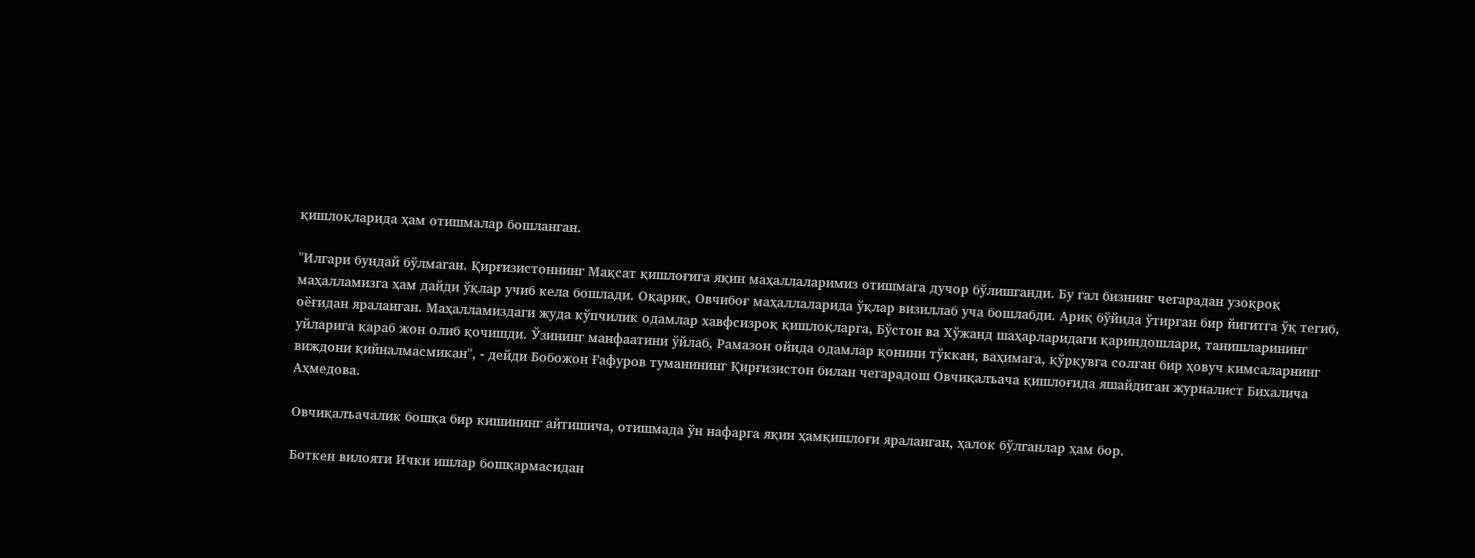қишлоқларида ҳам отишмалар бошланган.

"Илгари бундай бўлмаган. Қирғизистоннинг Мақсат қишлоғига яқин маҳаллаларимиз отишмага дучор бўлишганди. Бу гал бизнинг чегарадан узоқроқ маҳалламизга ҳам дайди ўқлар учиб кела бошлади. Оқариқ, Овчибоғ маҳаллаларида ўқлар визиллаб уча бошлабди. Ариқ бўйида ўтирган бир йигитга ўқ тегиб, оёғидан яраланган. Маҳалламиздаги жуда кўпчилик одамлар хавфсизроқ қишлоқларга, Бўстон ва Хўжанд шаҳарларидаги қариндошлари, танишларининг уйларига қараб жон олиб қочишди. Ўзининг манфаатини ўйлаб, Рамазон ойида одамлар қонини тўккан, ваҳимага, қўрқувга солган бир ҳовуч кимсаларнинг виждони қийналмасмикан", - дейди Бобожон Ғафуров туманининг Қирғизистон билан чегарадош Овчиқалъача қишлоғида яшайдиган журналист Бихалича Аҳмедова.

Овчиқалъачалик бошқа бир кишининг айтишича, отишмада ўн нафарга яқин ҳамқишлоғи яраланган, ҳалок бўлганлар ҳам бор.

Боткен вилояти Ички ишлар бошқармасидан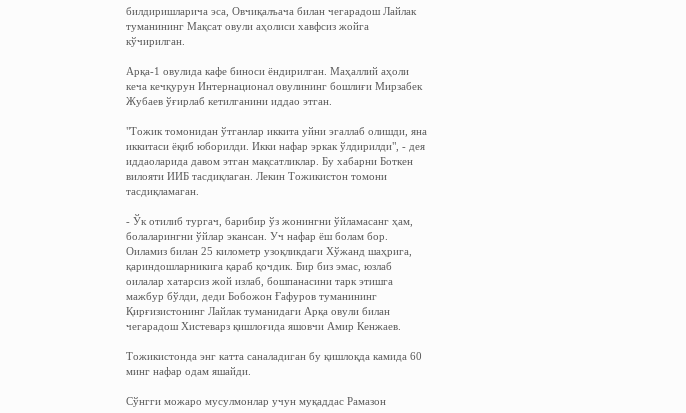билдиришларича эса, Овчиқалъача билан чегарадош Лайлак туманининг Мақсат овули аҳолиси хавфсиз жойга кўчирилган.

Арқа-1 овулида кафе биноси ёндирилган. Маҳаллий аҳоли кеча кечқурун Интернационал овулининг бошлиғи Мирзабек Жубаев ўғирлаб кетилганини иддао этган.

"Тожик томонидан ўтганлар иккита уйни эгаллаб олишди, яна иккитаси ёқиб юборилди. Икки нафар эркак ўлдирилди", - дея иддаоларида давом этган мақсатликлар. Бу хабарни Боткен вилояти ИИБ тасдиқлаган. Лекин Тожикистон томони тасдиқламаган.

- Ўк отилиб тургач, барибир ўз жонингни ўйламасанг ҳам, болаларингни ўйлар экансан. Уч нафар ёш болам бор. Оиламиз билан 25 километр узоқликдаги Хўжанд шаҳрига, қариндошларникига қараб қочдик. Бир биз эмас, юзлаб оилалар хатарсиз жой излаб, бошпанасини тарк этишга мажбур бўлди, деди Бобожон Ғафуров туманининг Қирғизистонинг Лайлак туманидаги Арқа овули билан чегарадош Хистеварз қишлоғида яшовчи Амир Кенжаев.

Тожикистонда энг катта саналадиган бу қишлоқда камида 60 минг нафар одам яшайди.

Сўнгги можаро мусулмонлар учун муқаддас Рамазон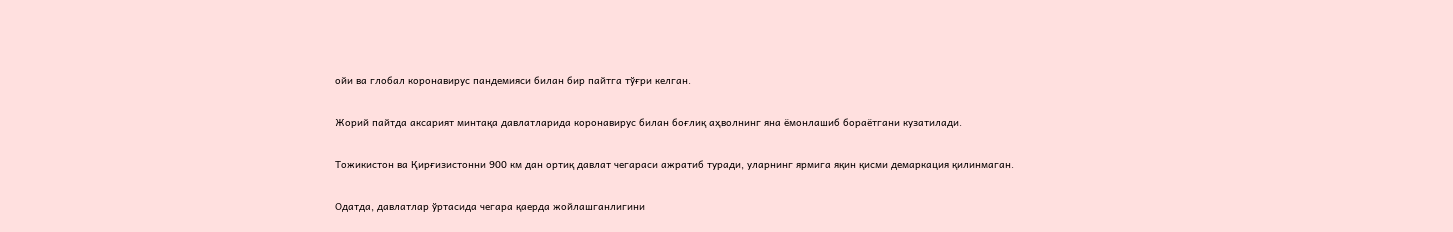ойи ва глобал коронавирус пандемияси билан бир пайтга тўғри келган.

Жорий пайтда аксарият минтақа давлатларида коронавирус билан боғлиқ аҳволнинг яна ёмонлашиб бораётгани кузатилади.

Тожикистон ва Қирғизистонни 900 км дан ортиқ давлат чегараси ажратиб туради, уларнинг ярмига яқин қисми демаркация қилинмаган.

Одатда, давлатлар ўртасида чегара қаерда жойлашганлигини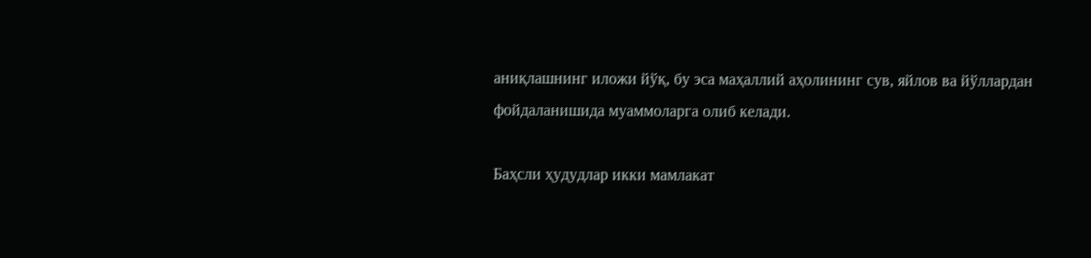аниқлашнинг иложи йўқ, бу эса маҳаллий аҳолининг сув, яйлов ва йўллардан фойдаланишида муаммоларга олиб келади.

Баҳсли ҳудудлар икки мамлакат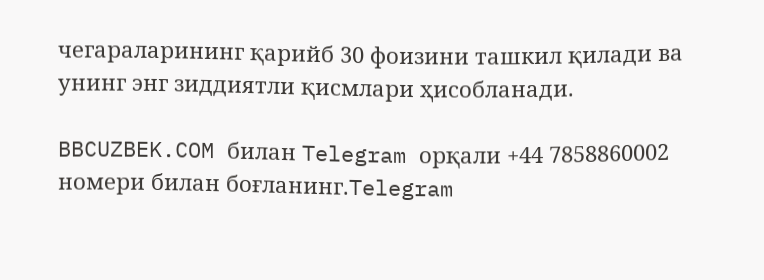чегараларининг қарийб 30 фоизини ташкил қилади ва унинг энг зиддиятли қисмлари ҳисобланади.

BBCUZBEK.COM билан Telegram орқали +44 7858860002 номери билан боғланинг.Telegram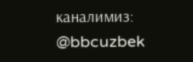каналимиз: @bbcuzbek